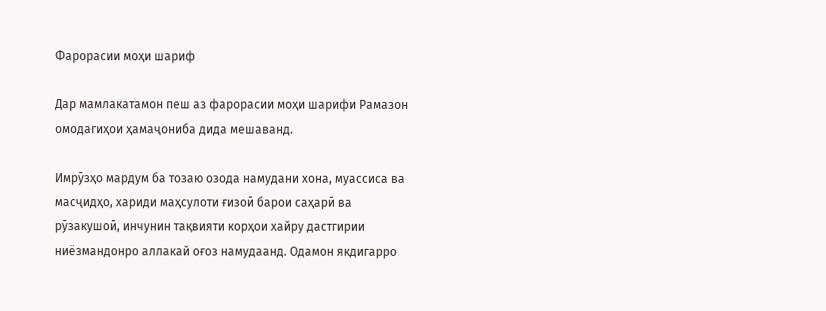Фарорасии моҳи шариф

Дар мамлакатамон пеш аз фарорасии моҳи шарифи Рамазон омодагиҳои ҳамаҷониба дида мешаванд.

Имрӯзҳо мардум ба тозаю озода намудани хона, муассиса ва масҷидҳо, хариди маҳсулоти ғизоӣ барои саҳарӣ ва рӯзакушоӣ, инчунин тақвияти корҳои хайру дастгирии ниёзмандонро аллакай оғоз намудаанд. Одамон якдигарро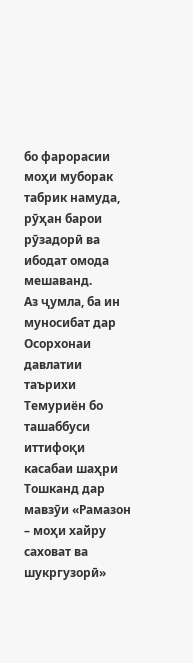бо фарорасии моҳи муборак табрик намуда, рӯҳан барои рӯзадорӣ ва ибодат омода мешаванд.
Аз ҷумла, ба ин муносибат дар Осорхонаи давлатии таърихи Темуриён бо ташаббуси иттифоқи касабаи шаҳри Тошканд дар мавзӯи «Рамазон – моҳи хайру саховат ва шукргузорӣ»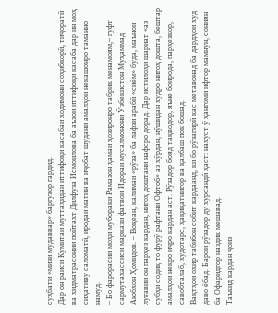суҳбати «мизи мудаввар» баргузор гардид.
Дар он раиси Кумитаи муттаҳидаи иттифоқи касабаи ходимони соҳибкорӣ, тиҷоратӣ ва хидматрасонии пойтахт Дилфуза Исмоилова ба аъзои иттифоқи касаба дар ин моҳ сиҳативу саломатӣ, иродаи матин ва иҷобат шудани амалҳои некашонро таманно намуд.
– Бо фарорасии моҳи мубораки Рамазон ҳамаи ҳозиронро табрик менамоям,– гуфт сармутахассиси маркази фатвои Идораи мусалмонони Ӯзбекистон Муҳаммад Аюбхон Ҳомидов. – Воқеан, калимаи «рӯза» ба лафзи арабӣ «сиём» буда, маънои луғавии он парҳез кардан, нигоҳ доштани нафсро дорад. Дар истилоҳи шариат «аз субҳи содиқ то фурӯ рафтани Офтоб» аз хӯрдан, нӯшидан худро нигоҳ дошта, бештар амалҳои некро иҷро кардан аст. Рӯзадор бояд тақводор, яъне боирода, парҳезкор, савобталаб, худотарс, ҳақиқатнигор ва қалбаш пок бошад.
Вақтҳои охир табибон собит кардаанд, ки бо рӯзагирӣ кас метавонад ба дардҳои худ даво ёбад. Барои рӯзадор ду хурсандӣ ҳаст: нахуст ӯ ҳангоми ифтор мамнун, сониян ба Офаридгор наздик мешавад.
Таъкид кардан ҷоиз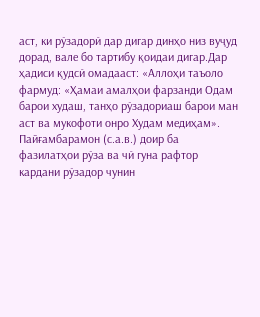аст, ки рӯзадорӣ дар дигар динҳо низ вуҷуд дорад, вале бо тартибу қоидаи дигар.Дар ҳадиси қудсӣ омадааст: «Аллоҳи таъоло фармуд: «Ҳамаи амалҳои фарзанди Одам барои худаш, танҳо рӯзадориаш барои ман аст ва мукофоти онро Худам медиҳам».
Пайғамбарамон (с.а.в.) доир ба фазилатҳои рӯза ва чӣ гуна рафтор кардани рӯзадор чунин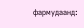фармудаанд: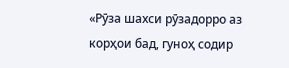«Рӯза шахси рӯзадорро аз корҳои бад, гуноҳ содир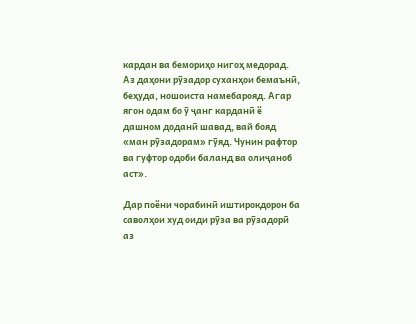кардан ва бемориҳо нигоҳ медорад. Аз даҳони рӯзадор суханҳои бемаънӣ, беҳуда, ношоиста намебарояд. Агар ягон одам бо ӯ ҷанг карданӣ ё дашном доданӣ шавад, вай бояд «ман рӯзадорам» гӯяд. Чунин рафтор ва гуфтор одоби баланд ва олиҷаноб аст».

Дар поёни чорабинӣ иштирокдорон ба саволҳои худ оиди рӯза ва рӯзадорӣ аз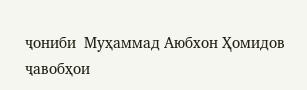ҷониби  Муҳаммад Аюбхон Ҳомидов ҷавобҳои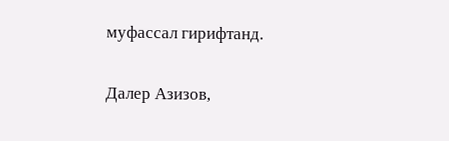муфассал гирифтанд.

Далер Азизов,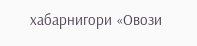хабарнигори «Овози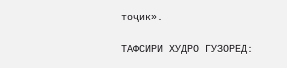тоҷик».

ТАФСИРИ ХУДРО ГУЗОРЕД: